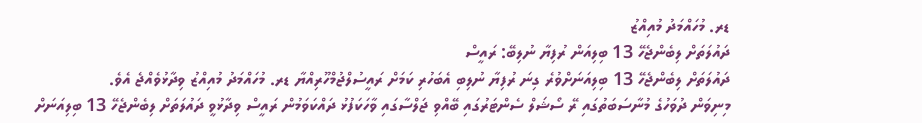ޑރ. މުހައްމަދު މުއިއްޒު
ދައުލަތަށް ލިބެންޖެހޭ 13 ބިލިއަން ރުފިޔާ ނުލިބޭ: ރައީސް
ދައުލަތަށް ލިބެންޖެހޭ 13 ބިލިއަނަށްވުރެ ގިނަ ރުފިޔާ ނުލިބި އެބަހުރި ކަމަށް ރައީސުލްޖުމްހޫރިއްޔާ ޑރ. މުހައްމަދު މުއިއްޒު ވިދާޅުވެއްޖެ އެވެ.
މިނިވަން ދުވަހުގެ މުނާސަބަތުގައި ރޭ ސޯޝަލް ސެންޓަރުގައި ބޭއްވި ޖަލްސާގައި ވާހަކަފުޅު ދައްކަވަމުން ރައީސް ވިދާޅުވީ ދައުލަތަށް ލިބެންޖެހޭ 13 ބިލިއަނަށް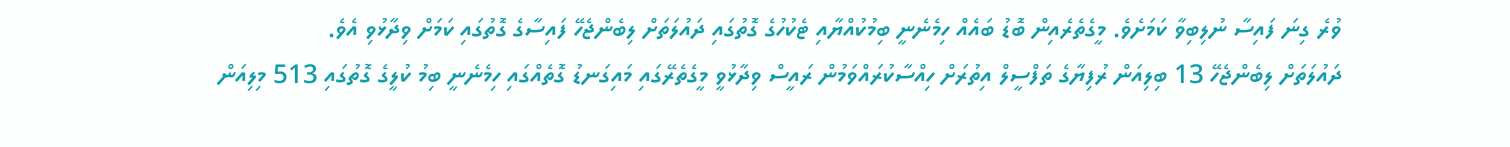ވުރެ ގިނަ ފައިސާ ނުލިބިވާ ކަމަށެވެ. މީގެތެރެއިން ބޮޑު ބައެއް ހިމެނެނީ ބިމުކުއްޔާއި ޓެކުހުގެ ގޮތުގައި ދައުލަތަށް ލިބެންޖެހޭ ފައިސާގެ ގޮތުގައި ކަމަށް ވިދާޅުވި އެވެ.
ދައުލަތަށް ލިބެންޖެހޭ 13 ބިލިއަން ރުފިޔާގެ ތަފްސީލް އިތުރަށް ހިއްސާކުރައްވަމުން ރައީސް ވިދާޅުވީ މީގެތެރޭގައި މައިގަނޑު ގޮތެއްގައި ހިމެނެނީ ބިމު ކުލީގެ ގޮތުގައި 513 މިލިއަން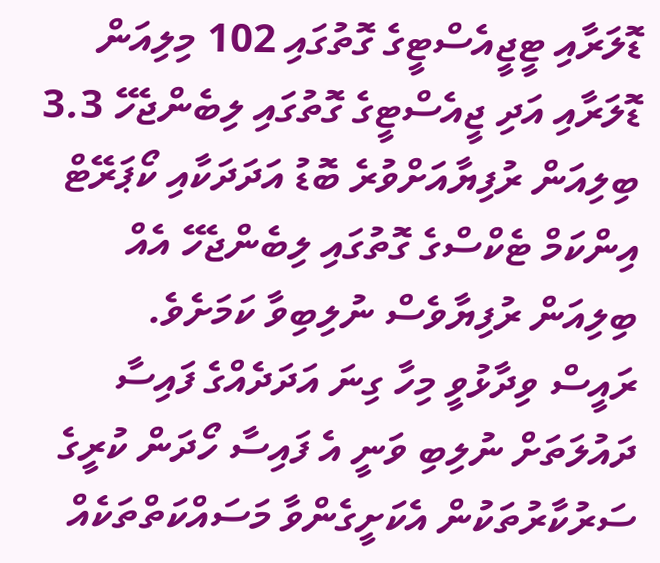ޑޮލަރާއި ޓީޖީއެސްޓީގެ ގޮތުގައި 102 މިލިއަން ޑޮލަރާއި އަދި ޖީއެސްޓީގެ ގޮތުގައި ލިބެންޖެހޭ 3.3 ބިލިއަން ރުފިޔާއަށްވުރެ ބޮޑު އަދަދަކާއި ކޯޕަރޭޓް އިންކަމް ޓެކްސްގެ ގޮތުގައި ލިބެންޖެހޭ އެއް ބިލިއަން ރުފިޔާވެސް ނުލިބިވާ ކަމަށެވެ.
ރައީސް ވިދާޅުވީ މިހާ ގިނަ އަދަދެއްގެ ފައިސާ ދައުލަތަށް ނުލިބި ވަނީ އެ ފައިސާ ހޯދަން ކުރީގެ ސަރުކާރުތަކުން އެކަށީގެންވާ މަސައްކަތްތަކެއް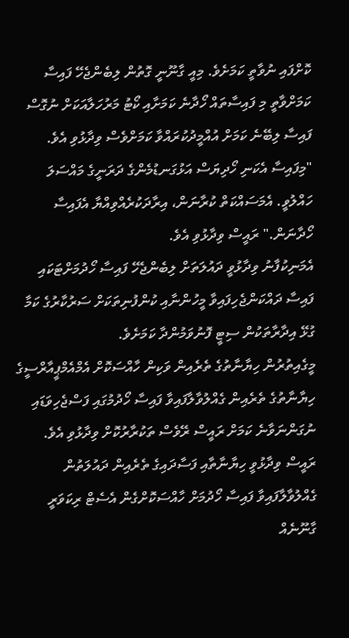ކޮށްފައި ނުވާތީ ކަމަށެވެ. މިއީ ގާނޫނީ ގޮތުން ލިބެންޖެހޭ ފައިސާ ކަމަށްވާތީ މި ފައިސާތައް ހޯދާނެ ކަމަށާއި ކޯޓު މަރުހަލާއަކަށް ނުގޮސް ފައިސާ ލިބޭނެ ކަމަށް އުއްމީދުކުރައްވާ ކަމަށްވެސް ވިދާޅުވި އެވެ.
"މިފައިސާ އެކަނި ހޯދިޔަސް އަޅުގަނޑުމެންގެ ދަރަނީގެ މައްސަލަ ހައްލުވީ. އެމަސައްކަތް ކުރާނަން، އިރާދަކުރެއްވިއްޔާ އެފައިސާ ހޯދާނަން." ރައީސް ވިދާޅުވި އެވެ.
އެމަނިކުފާނު ވިދާޅުވީ ދައުލަތަށް ލިބެންޖެހޭ ފައިސާ ހޯދުމަށްޓަކައި ފައިސާ ދައްކަންޖެހިފައިވާ މީހުންނާއި ކުންފުނިތަކަށް ސަރުކާރުގެ ކަމާ ގުޅޭ އިދާރާތަކުން ސިޓީ ފޮނުވަމުންދާ ކަމަށެވެ.
މީގެއިތުރުން ހިޔާނާތުގެ ތެރެއިން ވަކިން ހާއްސަކޮށް އެމްއެމްޕީއާރްސީގެ ހިޔާނާތުގެ ތެރެއިން ގެއްލުވާލާފައިވާ ފައިސާ ހޯދުމުގައި ފަސްޖެހިވަޑައި ނުގަންނަވާނެ ކަމަށް ރައީސް ރޭވެސް ތަކުރާރުކޮށް ވިދާޅުވި އެވެ. ރައީސް ވިދާޅުވީ ހިޔާނާތާއި ފަސާދައިގެ ތެރެއިން ދައުލަތުން ގެއްލުވާލާފައިވާ ފައިސާ ހޯދުމަށް ހާއްސަކޮށްގެން އެސެޓް ރިކަވަރީ ގާނޫނެއް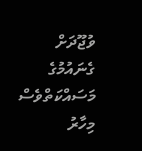ވުޖޫދަށް ގެނައުމުގެ މަސައްކަތްވެސް މިހާރު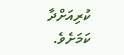ކުރިއަށްދާ ކަމަށެވެ.